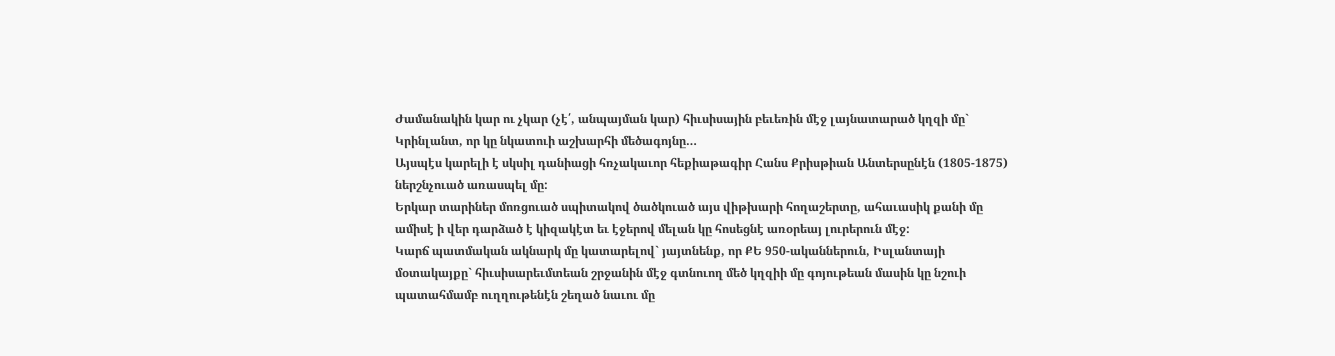Ժամանակին կար ու չկար (չէ՛, անպայման կար) հիւսիսային բեւեռին մէջ լայնատարած կղզի մը` Կրինլանտ, որ կը նկատուի աշխարհի մեծագոյնը…
Այսպէս կարելի է սկսիլ դանիացի հռչակաւոր հեքիաթագիր Հանս Քրիսթիան Անտերսընէն (1805-1875) ներշնչուած առասպել մը:
Երկար տարիներ մոռցուած սպիտակով ծածկուած այս վիթխարի հողաշերտը, ահաւասիկ քանի մը ամիսէ ի վեր դարձած է կիզակէտ եւ էջերով մելան կը հոսեցնէ առօրեայ լուրերուն մէջ:
Կարճ պատմական ակնարկ մը կատարելով` յայտնենք, որ ՔԵ 950-ականներուն, Իսլանտայի մօտակայքը` հիւսիսարեւմտեան շրջանին մէջ գտնուող մեծ կղզիի մը գոյութեան մասին կը նշուի պատահմամբ ուղղութենէն շեղած նաւու մը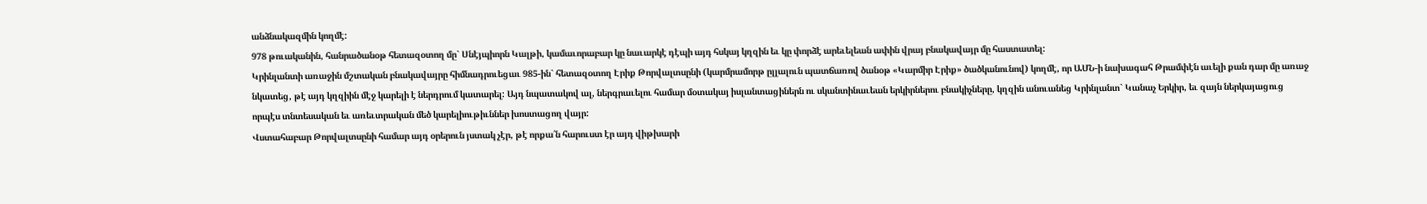անձնակազմին կողմէ:
978 թուականին, հանրածանօթ հետազօտող մը` Սնէյպիորն Կալթի, կամաւորաբար կը նաւարկէ դէպի այդ հսկայ կղզին եւ կը փորձէ արեւելեան ափին վրայ բնակավայր մը հաստատել:
Կրինլանտի առաջին մշտական բնակավայրը հիմնադրուեցաւ 985-ին` հետազօտող Էրիք Թորվալտսընի (կարմրամորթ ըլլալուն պատճառով ծանօթ «Կարմիր Էրիք» ծածկանունով) կողմէ, որ ԱՄՆ-ի նախագահ Թրամփէն աւելի քան դար մը առաջ նկատեց, թէ այդ կղզիին մէջ կարելի է ներդրում կատարել: Այդ նպատակով ալ, ներգրաւելու համար մօտակայ իսլանտացիներն ու սկանտինաւեան երկիրներու բնակիչները, կղզին անուանեց Կրինլանտ` Կանաչ Երկիր, եւ զայն ներկայացուց որպէս տնտեսական եւ առեւտրական մեծ կարելիութիւններ խոստացող վայր:
Վստահաբար Թորվալտսընի համար այդ օրերուն յստակ չէր, թէ որքա՛ն հարուստ էր այդ վիթխարի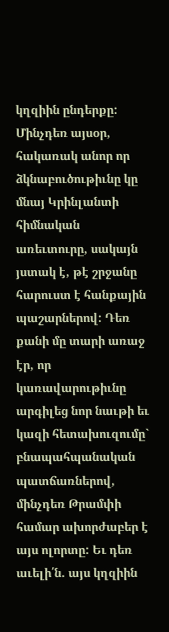կղզիին ընդերքը: Մինչդեռ այսօր, հակառակ անոր որ ձկնաբուծութիւնը կը մնայ Կրինլանտի հիմնական առեւտուրը, սակայն յստակ է, թէ շրջանը հարուստ է հանքային պաշարներով: Դեռ քանի մը տարի առաջ էր, որ կառավարութիւնը արգիլեց նոր նաւթի եւ կազի հետախուզումը` բնապահպանական պատճառներով, մինչդեռ Թրամփի համար ախորժաբեր է այս ոլորտը: Եւ դեռ աւելի՛ն. այս կղզիին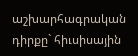աշխարհագրական դիրքը` հիւսիսային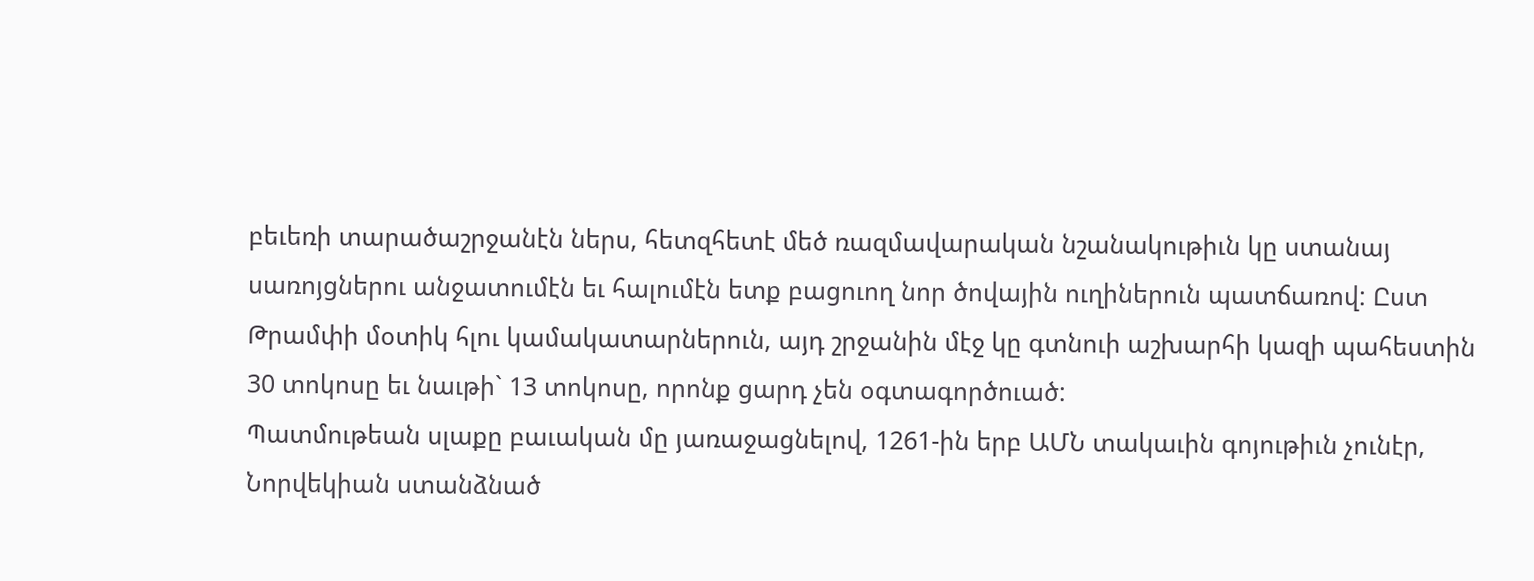բեւեռի տարածաշրջանէն ներս, հետզհետէ մեծ ռազմավարական նշանակութիւն կը ստանայ սառոյցներու անջատումէն եւ հալումէն ետք բացուող նոր ծովային ուղիներուն պատճառով: Ըստ Թրամփի մօտիկ հլու կամակատարներուն, այդ շրջանին մէջ կը գտնուի աշխարհի կազի պահեստին 30 տոկոսը եւ նաւթի` 13 տոկոսը, որոնք ցարդ չեն օգտագործուած:
Պատմութեան սլաքը բաւական մը յառաջացնելով, 1261-ին երբ ԱՄՆ տակաւին գոյութիւն չունէր, Նորվեկիան ստանձնած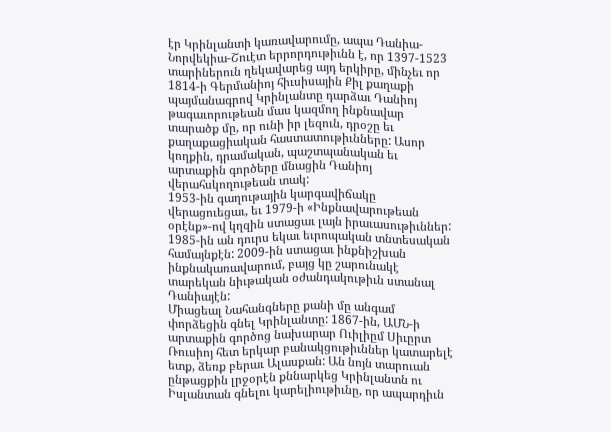էր Կրինլանտի կառավարումը, ապա Դանիա-Նորվեկիա-Շուէտ երրորդութիւնն է, որ 1397-1523 տարիներուն ղեկավարեց այդ երկիրը, մինչեւ որ 1814-ի Գերմանիոյ հիւսիսային Քիլ քաղաքի պայմանագրով Կրինլանտը դարձաւ Դանիոյ թագաւորութեան մաս կազմող ինքնավար տարածք մը, որ ունի իր լեզուն, դրօշը եւ քաղաքացիական հաստատութիւնները: Ասոր կողքին, դրամական, պաշտպանական եւ արտաքին գործերը մնացին Դանիոյ վերահսկողութեան տակ:
1953-ին գաղութային կարգավիճակը վերացուեցաւ, եւ 1979-ի «Ինքնավարութեան օրէնք»-ով կղզին ստացաւ լայն իրաւասութիւններ: 1985-ին ան դուրս եկաւ եւրոպական տնտեսական համայնքէն: 2009-ին ստացաւ ինքնիշխան ինքնակառավարում, բայց կը շարունակէ տարեկան նիւթական օժանդակութիւն ստանալ Դանիայէն:
Միացեալ Նահանգները քանի մը անգամ փորձեցին գնել Կրինլանտը: 1867-ին, ԱՄՆ-ի արտաքին գործոց նախարար Ուիլիըմ Սիւըրտ Ռուսիոյ հետ երկար բանակցութիւններ կատարելէ ետք, ձեռք բերաւ Ալասքան: Ան նոյն տարուան ընթացքին լրջօրէն քննարկեց Կրինլանտն ու Իսլանտան գնելու կարելիութիւնը, որ ապարդիւն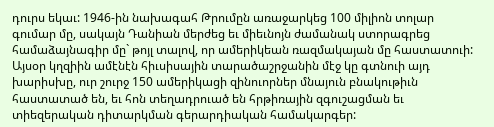դուրս եկաւ: 1946-ին նախագահ Թրումըն առաջարկեց 100 միլիոն տոլար գումար մը, սակայն Դանիան մերժեց եւ միեւնոյն ժամանակ ստորագրեց համաձայնագիր մը` թոյլ տալով, որ ամերիկեան ռազմակայան մը հաստատուի: Այսօր կղզիին ամէնէն հիւսիսային տարածաշրջանին մէջ կը գտնուի այդ խարիսխը, ուր շուրջ 150 ամերիկացի զինուորներ մնայուն բնակութիւն հաստատած են, եւ հոն տեղադրուած են հրթիռային զգուշացման եւ տիեզերական դիտարկման գերարդիական համակարգեր: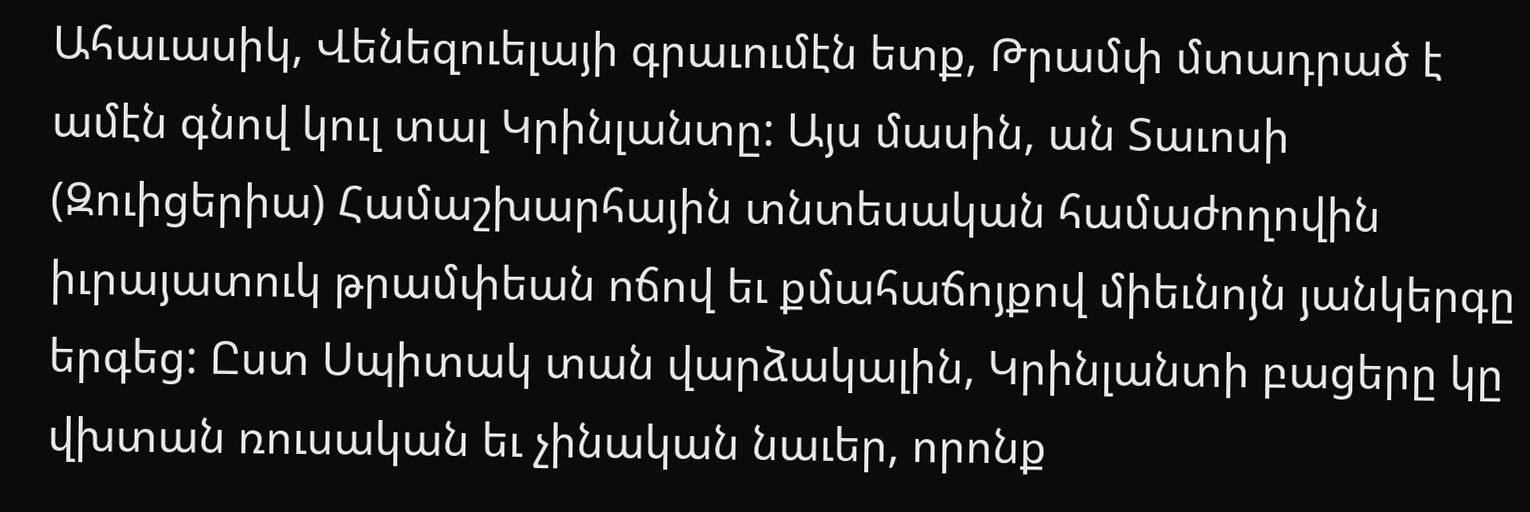Ահաւասիկ, Վենեզուելայի գրաւումէն ետք, Թրամփ մտադրած է ամէն գնով կուլ տալ Կրինլանտը: Այս մասին, ան Տաւոսի (Զուիցերիա) Համաշխարհային տնտեսական համաժողովին իւրայատուկ թրամփեան ոճով եւ քմահաճոյքով միեւնոյն յանկերգը երգեց: Ըստ Սպիտակ տան վարձակալին, Կրինլանտի բացերը կը վխտան ռուսական եւ չինական նաւեր, որոնք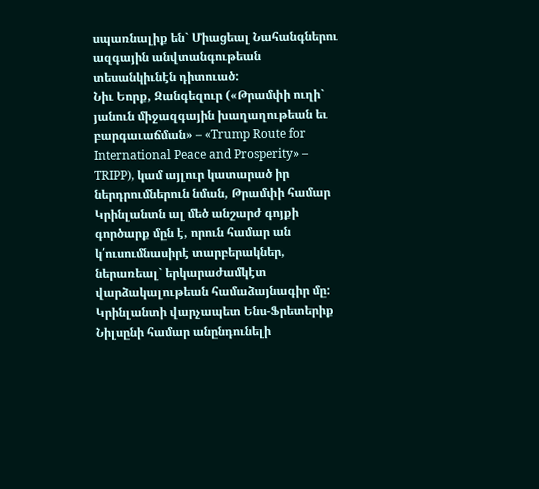սպառնալիք են` Միացեալ Նահանգներու ազգային անվտանգութեան տեսանկիւնէն դիտուած:
Նիւ Եորք, Զանգեզուր («Թրամփի ուղի` յանուն միջազգային խաղաղութեան եւ բարգաւաճման» – «Trump Route for International Peace and Prosperity» – TRIPP), կամ այլուր կատարած իր ներդրումներուն նման, Թրամփի համար Կրինլանտն ալ մեծ անշարժ գոյքի գործարք մըն է, որուն համար ան կ՛ուսումնասիրէ տարբերակներ, ներառեալ` երկարաժամկէտ վարձակալութեան համաձայնագիր մը:
Կրինլանտի վարչապետ Ենս-Ֆրետերիք Նիլսընի համար անընդունելի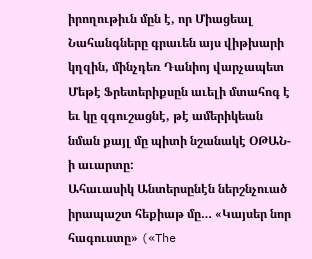իրողութիւն մըն է, որ Միացեալ Նահանգները գրաւեն այս վիթխարի կղզին, մինչդեռ Դանիոյ վարչապետ Մեթէ Ֆրետերիքսըն աւելի մտահոգ է եւ կը զգուշացնէ, թէ ամերիկեան նման քայլ մը պիտի նշանակէ ՕԹԱՆ-ի աւարտը:
Ահաւասիկ Անտերսընէն ներշնչուած իրապաշտ հեքիաթ մը… «Կայսեր նոր հագուստը» («The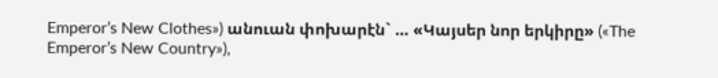Emperor’s New Clothes») անուան փոխարէն` … «Կայսեր նոր երկիրը» («The Emperor’s New Country»),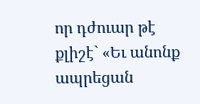որ դժուար թէ քլիշէ` «Եւ անոնք ապրեցան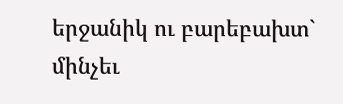երջանիկ ու բարեբախտ` մինչեւ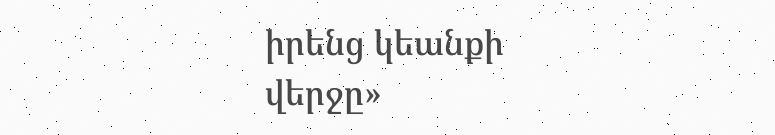իրենց կեանքի վերջը»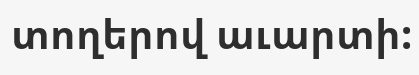տողերով աւարտի: